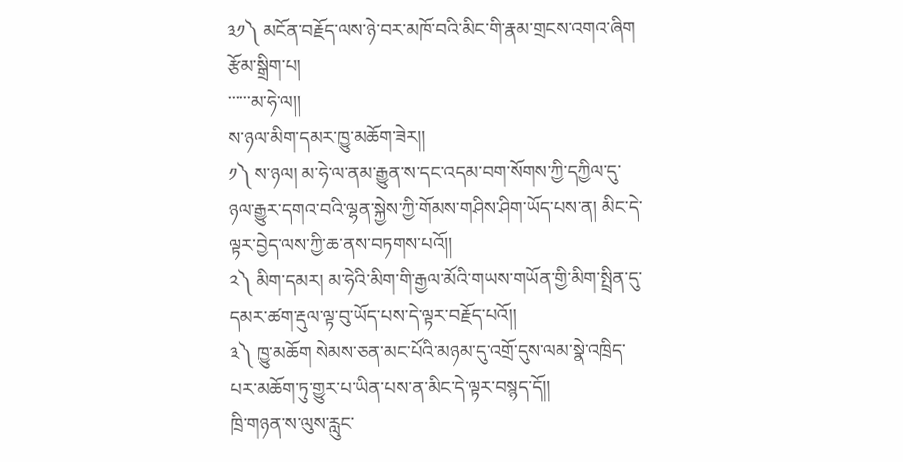༣༡༽ མངོན་བརྗོད་ལས་ཉེ་བར་མཁོ་བའི་མིང་གི་རྣམ་གྲངས་འགའ་ཞིག
རྩོམ་སྒྲིག་པ།
་་་་་་མ་ཧེ་ལ།།
ས་ཉལ་མིག་དམར་ཁྱུ་མཆོག་ཟེར།།
༡༽ ས་ཉལ། མ་ཧེ་ལ་ནམ་རྒྱུན་ས་དང་འདམ་བག་སོགས་ཀྱི་དཀྱིལ་དུ་ཉལ་རྒྱུར་དགའ་བའི་ལྷན་སྐྱེས་ཀྱི་གོམས་གཤིས་ཤིག་ཡོད་པས་ན། མིང་དེ་ལྟར་བྱེད་ལས་ཀྱི་ཆ་ནས་བཏགས་པའོ།།
༢༽ མིག་དམར། མ་ཧེའི་མིག་གི་རྒྱལ་མོའི་གཡས་གཡོན་གྱི་མིག་སྤྲིན་དུ་དམར་ཚག་རྡུལ་ལྟ་བུ་ཡོད་པས་དེ་ལྟར་བརྗོད་པའོ།།
༣༽ ཁྱུ་མཆོག སེམས་ཅན་མང་པོའི་མཉམ་དུ་འགྲོ་དུས་ལམ་སྣེ་འཁྲིད་པར་མཆོག་ཏུ་གྱུར་པ་ཡིན་པས་ན་མིང་དེ་ལྟར་བསྙད་དོ།།
ཁྲི་གཉན་ས་ལུས་རླུང་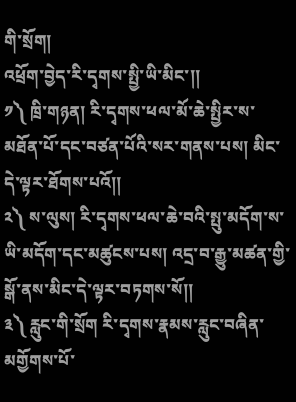གི་སྲོག།
འཕྲོག་བྱེད་རི་དྭགས་སྤྱི་ཡི་མིང་།།
༡༽ ཁྲི་གཉན། རི་དྭགས་ཕལ་མོ་ཆེ་སྤྱིར་ས་མཐོན་པོ་དང་བཙན་པོའི་སར་གནས་པས། མིང་དེ་ལྟར་ཐོགས་པའོ།།
༢༽ ས་ལུས། རི་དྭགས་ཕལ་ཆེ་བའི་སྤུ་མདོག་ས་ཡི་མདོག་དང་མཚུངས་པས། འདྲ་བ་རྒྱུ་མཚན་གྱི་སྒོ་ནས་མིང་དེ་ལྟར་བཏགས་སོ།།
༣༽ རླུང་གི་སྲོག རི་དྭགས་རྣམས་རླུང་བཞིན་མགྱོགས་པོ་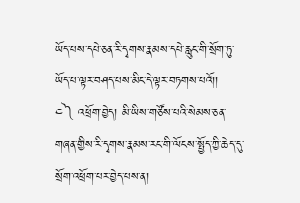ཡོད་པས་དཔེ་ཅན་རི་དྭགས་རྣམས་དཔེ་རླུང་གི་སྲོག་ཏུ་ཡོད་པ་ལྟར་བཤད་པས་མིང་དེ་ལྟར་བཏགས་པའོ།།
༤༽ འཕྲོག་བྱེད། མི་ཡིས་གཙོས་པའི་སེམས་ཅན་གཞན་གྱིས་རི་དྭགས་རྣམས་རང་གི་ལོངས་སྤྱོད་ཀྱི་ཆེད་དུ་སྲོག་འཕྲོག་པར་བྱེད་པས་ན།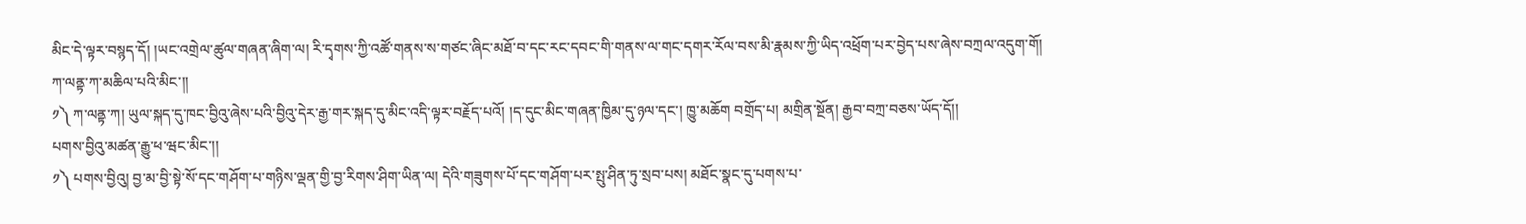མིང་དེ་ལྟར་བསྙད་དོ། །ཡང་འགྲེལ་ཚུལ་གཞན་ཞིག་ལ། རི་དྭགས་ཀྱི་འཚོ་གནས་ས་གཙང་ཞིང་མཐོ་བ་དང་རང་དབང་གི་གནས་ལ་གང་དགར་རོལ་བས་མི་རྣམས་ཀྱི་ཡིད་འཕྲོག་པར་བྱེད་པས་ཞེས་བཀྲལ་འདུག་གོ།
ཀ་ལནྟ་ཀ་མཆིལ་པའི་མིང་།།
༡༽ ཀ་ལནྟ་ཀ། ཡུལ་སྐད་དུ་ཁང་བྱིའུ་ཞེས་པའི་བྱིའུ་དེར་རྒྱ་གར་སྐད་དུ་མིང་འདི་ལྟར་བརྗོད་པའོ། །ད་དུང་མིང་གཞན་ཁྱིམ་དུ་ཉལ་དང་། ཁྱུ་མཆོག བགྲོད་པ། མགྲིན་སྔོན། རྒྱབ་བཀྲ་བཅས་ཡོད་དོ།།
པགས་བྱིའུ་མཚན་རྒྱུ་ཕ་ཝང་མིང་།།
༡༽ པགས་བྱིའུ། བྱ་མ་བྱི་སྟེ་སོ་དང་གཤོག་པ་གཉིས་ལྡན་གྱི་བྱ་རིགས་ཤིག་ཡིན་ལ། དེའི་གཟུགས་པོ་དང་གཤོག་པར་སྤུ་ཤིན་ཏུ་སྲབ་པས། མཐོང་སྣང་དུ་པགས་པ་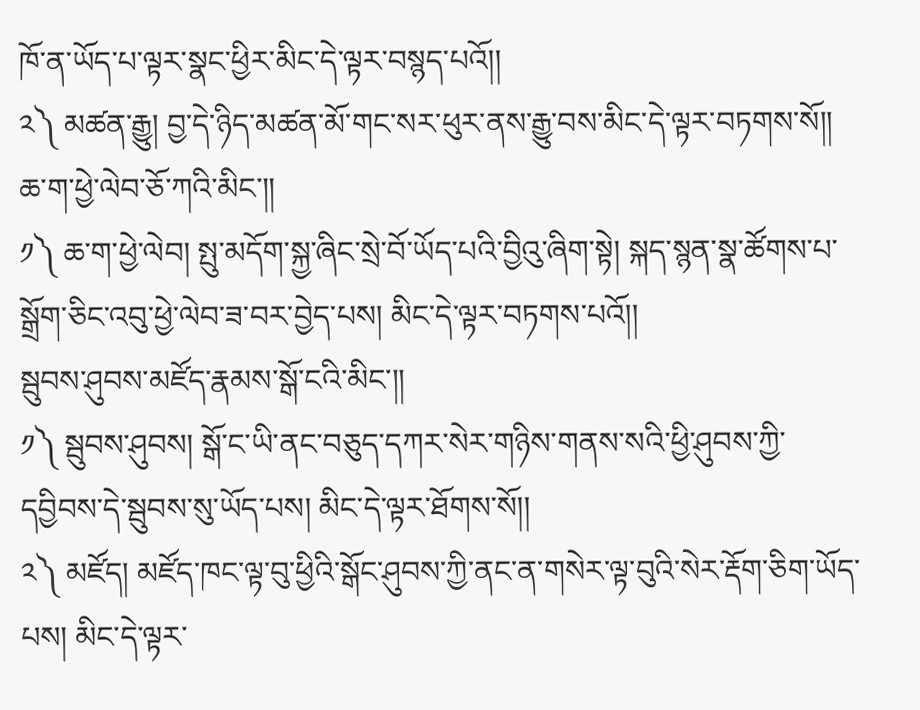ཁོ་ན་ཡོད་པ་ལྟར་སྣང་ཕྱིར་མིང་དེ་ལྟར་བསྙད་པའོ།།
༢༽ མཚན་རྒྱུ། བྱ་དེ་ཉིད་མཚན་མོ་གང་སར་ཕུར་ནས་རྒྱུ་བས་མིང་དེ་ལྟར་བཏགས་སོ།།
ཆ་ག་ཕྱེ་ལེབ་ཅོ་ཀའི་མིང་།།
༡༽ ཆ་ག་ཕྱེ་ལེབ། སྤུ་མདོག་སྐྱ་ཞིང་སྲེ་བོ་ཡོད་པའི་བྱིའུ་ཞིག་སྟེ། སྐད་སྙན་སྣ་ཚོགས་པ་སྒྲོག་ཅིང་འབུ་ཕྱེ་ལེབ་ཟ་བར་བྱེད་པས། མིང་དེ་ལྟར་བཏགས་པའོ།།
སྦུབས་ཤུབས་མཛོད་རྣམས་སྒོ་ངའི་མིང་།།
༡༽ སྦུབས་ཤུབས། སྒོ་ང་ཡི་ནང་བཅུད་དཀར་སེར་གཉིས་གནས་སའི་ཕྱི་ཤུབས་ཀྱི་དབྱིབས་དེ་སྦུབས་སུ་ཡོད་པས། མིང་དེ་ལྟར་ཐོགས་སོ།།
༢༽ མཛོད། མཛོད་ཁང་ལྟ་བུ་ཕྱིའི་སྒོང་ཤུབས་ཀྱི་ནང་ན་གསེར་ལྟ་བུའི་སེར་རྡོག་ཅིག་ཡོད་པས། མིང་དེ་ལྟར་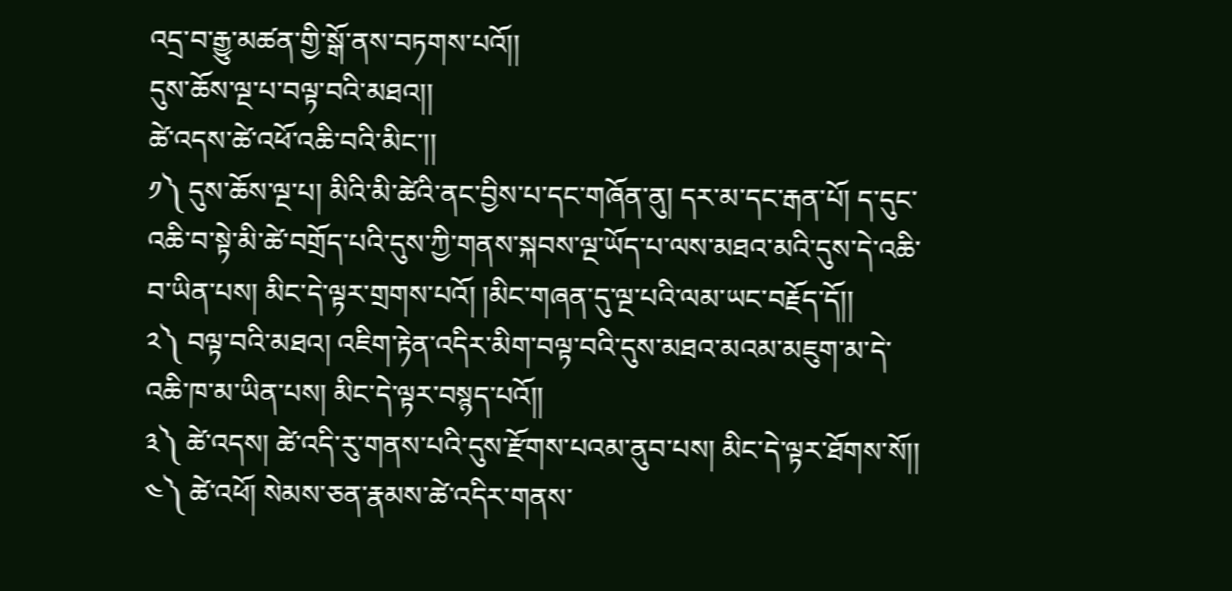འདྲ་བ་རྒྱུ་མཚན་གྱི་སྒོ་ནས་བཏགས་པའོ།།
དུས་ཆོས་ལྔ་པ་བལྟ་བའི་མཐའ།།
ཚེ་འདས་ཚེ་འཕོ་འཆི་བའི་མིང་།།
༡༽ དུས་ཆོས་ལྔ་པ། མིའི་མི་ཚེའི་ནང་བྱིས་པ་དང་གཞོན་ནུ། དར་མ་དང་རྒན་པོ། ད་དུང་འཆི་བ་སྟེ་མི་ཚེ་བགྲོད་པའི་དུས་ཀྱི་གནས་སྐབས་ལྔ་ཡོད་པ་ལས་མཐའ་མའི་དུས་དེ་འཆི་བ་ཡིན་པས། མིང་དེ་ལྟར་གྲགས་པའོ། །མིང་གཞན་དུ་ལྔ་པའི་ལམ་ཡང་བརྗོད་དོ།།
༢༽ བལྟ་བའི་མཐའ། འཇིག་རྟེན་འདིར་མིག་བལྟ་བའི་དུས་མཐའ་མའམ་མཇུག་མ་དེ་འཆི་ཁ་མ་ཡིན་པས། མིང་དེ་ལྟར་བསྙད་པའོ།།
༣༽ ཚེ་འདས། ཚེ་འདི་རུ་གནས་པའི་དུས་རྫོགས་པའམ་ནུབ་པས། མིང་དེ་ལྟར་ཐོགས་སོ།།
༤༽ ཚེ་འཕོ། སེམས་ཅན་རྣམས་ཚེ་འདིར་གནས་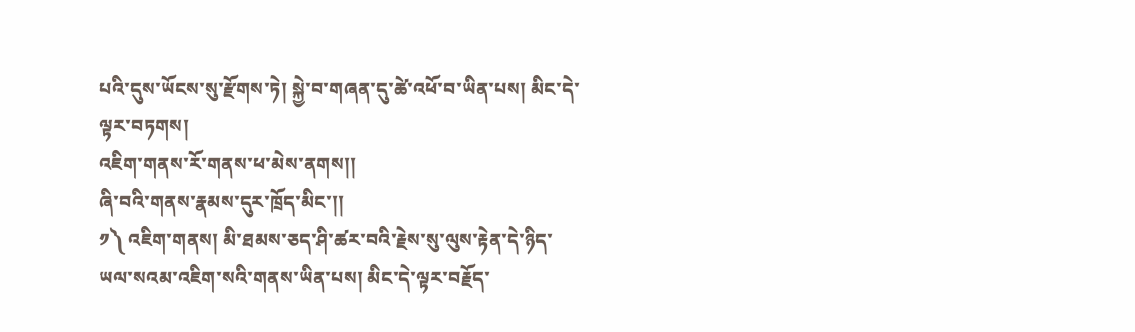པའི་དུས་ཡོངས་སུ་རྫོགས་ཏེ། སྐྱེ་བ་གཞན་དུ་ཚེ་འཕོ་བ་ཡིན་པས། མིང་དེ་ལྟར་བཏགས།
འཇིག་གནས་རོ་གནས་ཕ་མེས་ནགས།།
ཞི་བའི་གནས་རྣམས་དུར་ཁྲོད་མིང་།།
༡༽ འཇིག་གནས། མི་ཐམས་ཅད་ཤི་ཚར་བའི་རྗེས་སུ་ལུས་རྟེན་དེ་ཉིད་ཡལ་སའམ་འཇིག་སའི་གནས་ཡིན་པས། མིང་དེ་ལྟར་བརྗོད་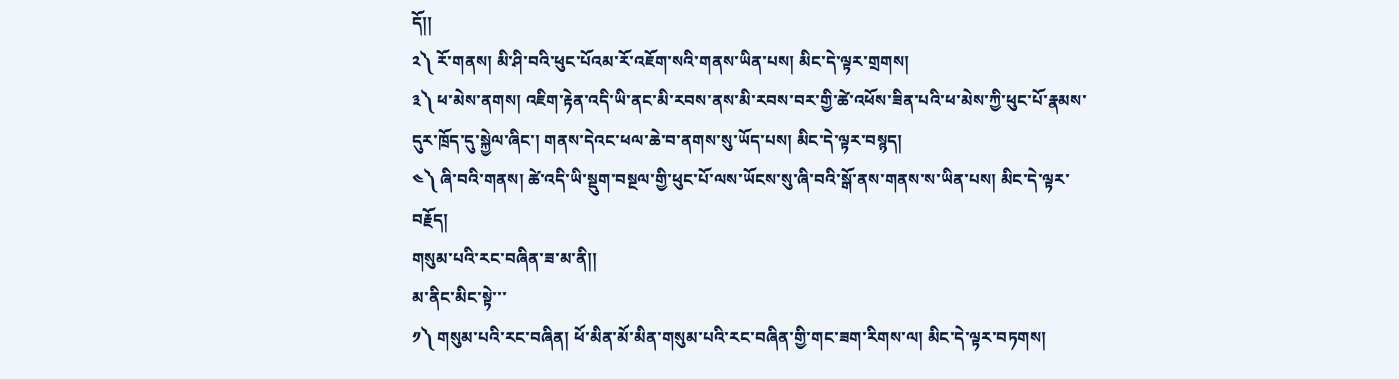དོ།།
༢༽ རོ་གནས། མི་ཤི་བའི་ཕུང་པོའམ་རོ་འཇོག་སའི་གནས་ཡིན་པས། མིང་དེ་ལྟར་གྲགས།
༣༽ ཕ་མེས་ནགས། འཇིག་རྟེན་འདི་ཡི་ནང་མི་རབས་ནས་མི་རབས་བར་གྱི་ཚེ་འཕོས་ཟིན་པའི་ཕ་མེས་ཀྱི་ཕུང་པོ་རྣམས་དུར་ཁྲོད་དུ་སྐྱེལ་ཞིང་། གནས་དེའང་ཕལ་ཆེ་བ་ནགས་སུ་ཡོད་པས། མིང་དེ་ལྟར་བསྙད།
༤༽ ཞི་བའི་གནས། ཚེ་འདི་ཡི་སྡུག་བསྔལ་གྱི་ཕུང་པོ་ལས་ཡོངས་སུ་ཞི་བའི་སྒོ་ནས་གནས་ས་ཡིན་པས། མིང་དེ་ལྟར་བརྗོད།
གསུམ་པའི་རང་བཞིན་ཟ་མ་ནི།།
མ་ནིང་མིང་སྟེ་་་
༡༽ གསུམ་པའི་རང་བཞིན། ཕོ་མིན་མོ་མིན་གསུམ་པའི་རང་བཞིན་གྱི་གང་ཟག་རིགས་ལ། མིང་དེ་ལྟར་བཏགས།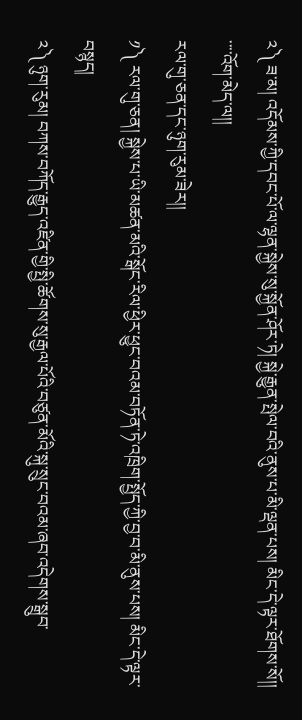༢༽ ཟ་མ། འདོམས་ཀྱི་དབང་པོ་ལ་ལྷན་སྐྱེས་སུ་སྐྱོན་ཤོར་ཏེ། སྐྱེ་རྒྱུན་སྤེལ་བའི་ནུས་པ་མི་ལྡན་པས། མིང་དེ་ལྟར་ཐོགས་སོ།།
་་་་འོག་མེད་ལ།།
རལ་གུ་ཅན་དང་ཉུག་རུམ་ཟེར།།
༡༽ རལ་གུ་ཅན། སྐྱེས་པ་ཡི་མཚན་མའི་སྒོང་རིལ་ཕྱིར་ཕྱུང་བའམ་བཏོན་ཏེ་འཁྲིག་སྤྱོད་ཀྱི་བྱ་བ་མི་ནུས་པས། མིང་དེ་ལྟར་བསྙད།
༢༽ ཉུག་རུམ། བཀས་བཀོད་རྒྱུད་འཛིན་གྱི་སྤྱི་ཚོགས་སུ་རྒྱལ་པོའི་བཙུན་མོའི་སྐུ་སྲུང་བའམ་ཞབ་འདེགས་སྒྲུབ་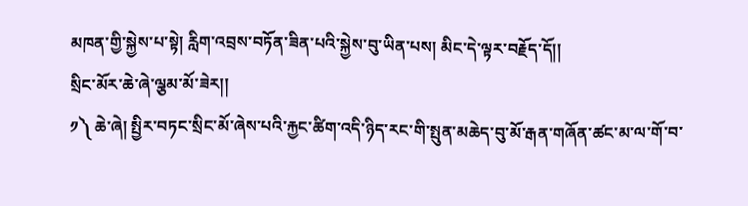མཁན་གྱི་སྐྱེས་པ་སྟེ། རླིག་འབྲས་བཏོན་ཟིན་པའི་སྐྱེས་བུ་ཡིན་པས། མིང་དེ་ལྟར་བརྗོད་དོ།།
སྲིང་མོར་ཆེ་ཞེ་ལྕམ་མོ་ཟེར།།
༡༽ ཆེ་ཞེ། སྤྱིར་བཏང་སྲིང་མོ་ཞེས་པའི་རྐྱང་ཚིག་འདི་ཉིད་རང་གི་སྤུན་མཆེད་བུ་མོ་རྒན་གཞོན་ཚང་མ་ལ་གོ་བ་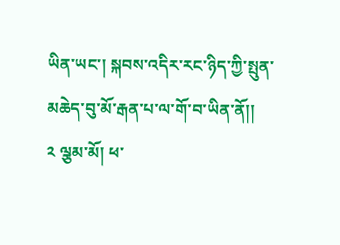ཡིན་ཡང་། སྐབས་འདིར་རང་ཉིད་ཀྱི་སྤུན་མཆེད་བུ་མོ་རྒན་པ་ལ་གོ་བ་ཡིན་ནོ།།
༢ ལྕམ་མོ། ཕ་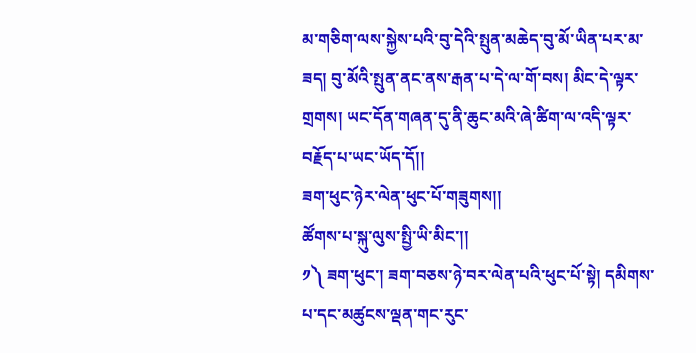མ་གཅིག་ལས་སྐྱེས་པའི་བུ་དེའི་སྤུན་མཆེད་བུ་མོ་ཡིན་པར་མ་ཟད། བུ་མོའི་སྤུན་ནང་ནས་རྒན་པ་དེ་ལ་གོ་བས། མིང་དེ་ལྟར་གྲགས། ཡང་དོན་གཞན་དུ་ནི་ཆུང་མའི་ཞེ་ཚིག་ལ་འདི་ལྟར་བརྗོད་པ་ཡང་ཡོད་དོ།།
ཟག་ཕུང་ཉེར་ལེན་ཕུང་པོ་གཟུགས།།
ཚོགས་པ་སྐུ་ལུས་སྤྱི་ཡི་མིང་།།
༡༽ ཟག་ཕུང་། ཟག་བཅས་ཉེ་བར་ལེན་པའི་ཕུང་པོ་སྟེ། དམིགས་པ་དང་མཚུངས་ལྡན་གང་རུང་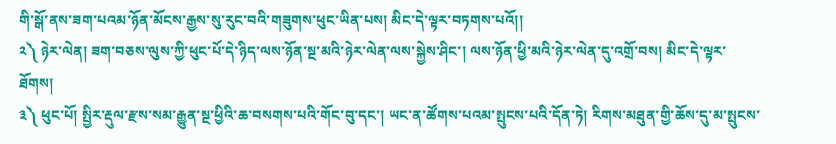གི་སྒོ་ནས་ཟག་པའམ་ཉོན་མོངས་རྒྱས་སུ་རུང་བའི་གཟུགས་ཕུང་ཡིན་པས། མིང་དེ་ལྟར་བཏགས་པའོ།།
༢༽ ཉེར་ལེན། ཟག་བཅས་ལུས་ཀྱི་ཕུང་པོ་དེ་ཉིད་ལས་ཉོན་སྔ་མའི་ཉེར་ལེན་ལས་སྐྱེས་ཤིང་། ལས་ཉོན་ཕྱི་མའི་ཉེར་ལེན་དུ་འགྲོ་བས། མིང་དེ་ལྟར་ཐོགས།
༣༽ ཕུང་པོ། སྤྱིར་རྡུལ་རྫས་སམ་རྒྱུན་སྔ་ཕྱིའི་ཆ་བསགས་པའི་གོང་བུ་དང་། ཡང་ན་ཚོགས་པའམ་སྤུངས་པའི་དོན་ཏེ། རིགས་མཐུན་གྱི་ཆོས་དུ་མ་སྤུངས་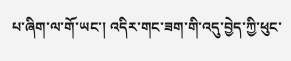པ་ཞིག་ལ་གོ་ཡང་། འདིར་གང་ཟག་གི་འདུ་བྱེད་ཀྱི་ཕུང་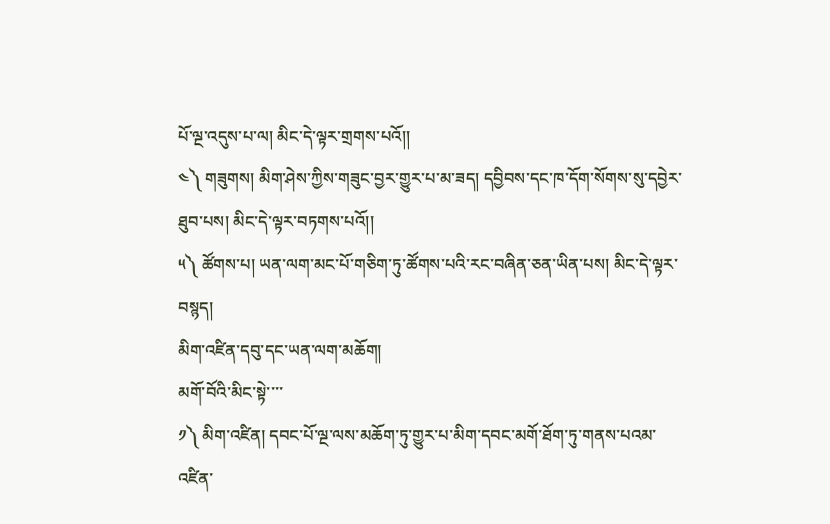པོ་ལྔ་འདུས་པ་ལ། མིང་དེ་ལྟར་གྲགས་པའོ།།
༤༽ གཟུགས། མིག་ཤེས་ཀྱིས་གཟུང་བྱར་གྱུར་པ་མ་ཟད། དབྱིབས་དང་ཁ་དོག་སོགས་སུ་དབྱེར་ཐུབ་པས། མིང་དེ་ལྟར་བཏགས་པའོ།།
༥༽ ཚོགས་པ། ཡན་ལག་མང་པོ་གཅིག་ཏུ་ཚོགས་པའི་རང་བཞིན་ཅན་ཡིན་པས། མིང་དེ་ལྟར་བསྙད།
མིག་འཛིན་དབུ་དང་ཡན་ལག་མཆོག།
མགོ་བོའི་མིང་སྟེ་་་་
༡༽ མིག་འཛིན། དབང་པོ་ལྔ་ལས་མཆོག་ཏུ་གྱུར་པ་མིག་དབང་མགོ་ཐོག་ཏུ་གནས་པའམ་འཛིན་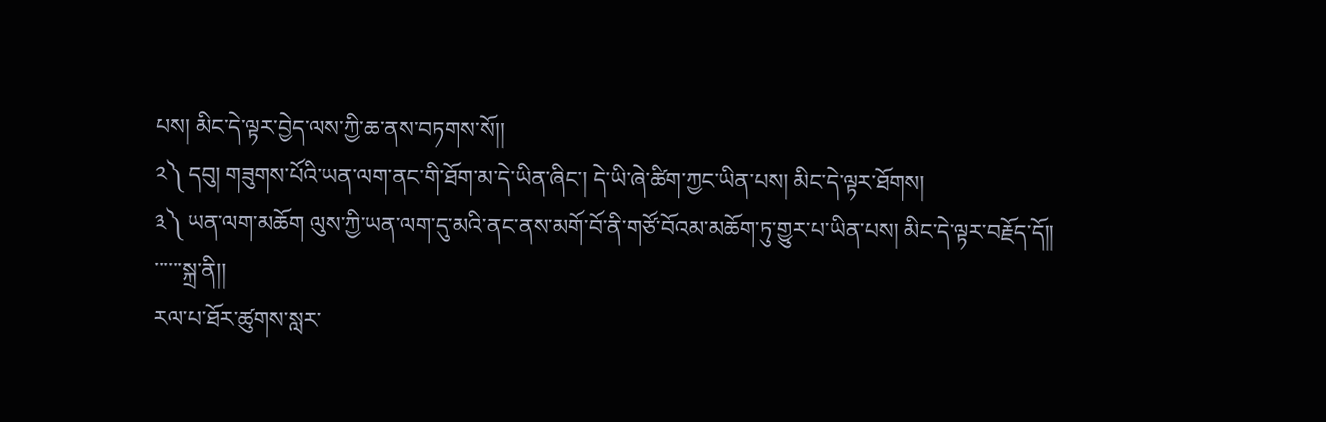པས། མིང་དེ་ལྟར་བྱེད་ལས་ཀྱི་ཆ་ནས་བཏགས་སོ།།
༢༽ དབུ། གཟུགས་པོའི་ཡན་ལག་ནང་གི་ཐོག་མ་དེ་ཡིན་ཞིང་། དེ་ཡི་ཞེ་ཚིག་ཀྱང་ཡིན་པས། མིང་དེ་ལྟར་ཐོགས།
༣༽ ཡན་ལག་མཆོག ལུས་ཀྱི་ཡན་ལག་དུ་མའི་ནང་ནས་མགོ་བོ་ནི་གཙོ་བོའམ་མཆོག་ཏུ་གྱུར་པ་ཡིན་པས། མིང་དེ་ལྟར་བརྗོད་དོ།།
་་་་་་སྐྲ་ནི།།
རལ་པ་ཐོར་ཚུགས་སླར་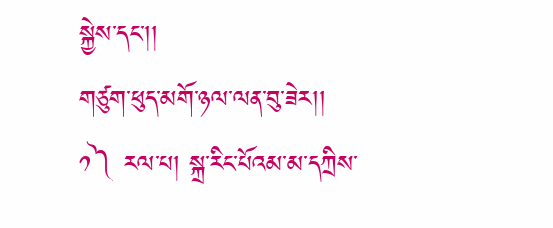སྐྱེས་དང་།།
གཙུག་ཕུད་མགོ་ཉལ་ལན་བུ་ཟེར།།
༡༽ རལ་པ། སྐྲ་རིང་པོའམ་མ་དཀྲིས་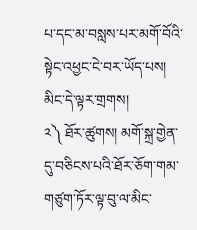པ་དང་མ་བསླས་པར་མགོ་བོའི་སྟེང་འཕྱང་ངེ་བར་ཡོད་པས། མིང་དེ་ལྟར་གྲགས།
༢༽ ཐོར་ཚུགས། མགོ་སྐྲ་གྱེན་དུ་བཅིངས་པའི་ཐོར་ཅོག་གམ་གཙུག་ཏོར་ལྟ་བུ་ལ་མིང་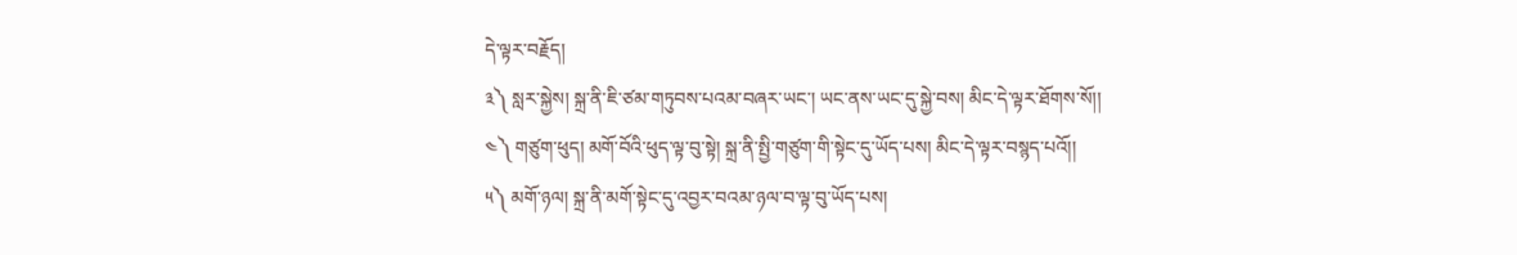དེ་ལྟར་བརྗོད།
༣༽ སླར་སྐྱེས། སྐྲ་ནི་ཇི་ཙམ་གཏུབས་པའམ་བཞར་ཡང་། ཡང་ནས་ཡང་དུ་སྐྱེ་བས། མིང་དེ་ལྟར་ཐོགས་སོ།།
༤༽ གཙུག་ཕུད། མགོ་བོའི་ཕུད་ལྟ་བུ་སྟེ། སྐྲ་ནི་སྤྱི་གཙུག་གི་སྟེང་དུ་ཡོད་པས། མིང་དེ་ལྟར་བསྙད་པའོ།།
༥༽ མགོ་ཉལ། སྐྲ་ནི་མགོ་སྟེང་དུ་འབྱར་བའམ་ཉལ་བ་ལྟ་བུ་ཡོད་པས།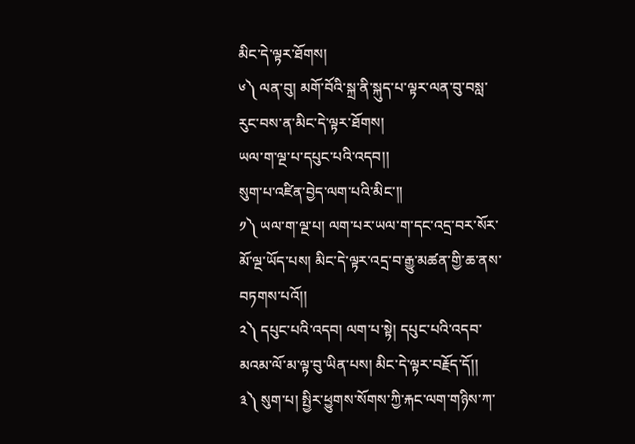མིང་དེ་ལྟར་ཐོགས།
༦༽ ལན་བུ། མགོ་བོའི་སྐྲ་ནི་སྐུད་པ་ལྟར་ལན་བུ་བསླ་རུང་བས་ན་མིང་དེ་ལྟར་ཐོགས།
ཡལ་ག་ལྔ་པ་དཔུང་པའི་འདབ།།
སུག་པ་འཛིན་བྱེད་ལག་པའི་མིང་།།
༡༽ ཡལ་ག་ལྔ་པ། ལག་པར་ཡལ་ག་དང་འདྲ་བར་སོར་མོ་ལྔ་ཡོད་པས། མིང་དེ་ལྟར་འདྲ་བ་རྒྱུ་མཚན་གྱི་ཆ་ནས་བཏགས་པའོ།།
༢༽ དཔུང་པའི་འདབ། ལག་པ་སྟེ། དཔུང་པའི་འདབ་མའམ་ལོ་མ་ལྟ་བུ་ཡིན་པས། མིང་དེ་ལྟར་བརྗོད་དོ།།
༣༽ སུག་པ། སྤྱིར་ཕྱུགས་སོགས་ཀྱི་རྐང་ལག་གཉིས་ཀ་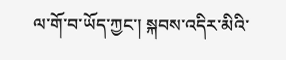ལ་གོ་བ་ཡོད་ཀྱང་། སྐབས་འདིར་མིའི་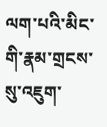ལག་པའི་མིང་གི་རྣམ་གྲངས་སུ་འཇུག་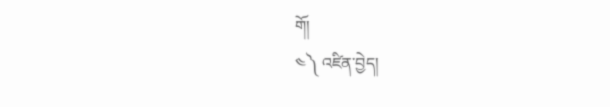གོ།
༤༽ འཛིན་བྱེད།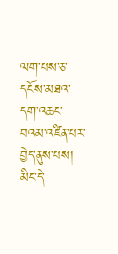ལག་པས་ཅ་དངོས་མཐའ་དག་འཆང་བའམ་འཛིན་པར་བྱེད་ནུས་པས། མིང་དེ་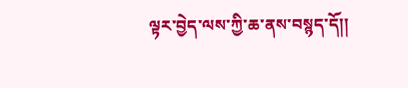ལྟར་བྱེད་ལས་ཀྱི་ཆ་ནས་བསྙད་དོ།།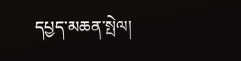དཔྱད་མཆན་སྤེལ།